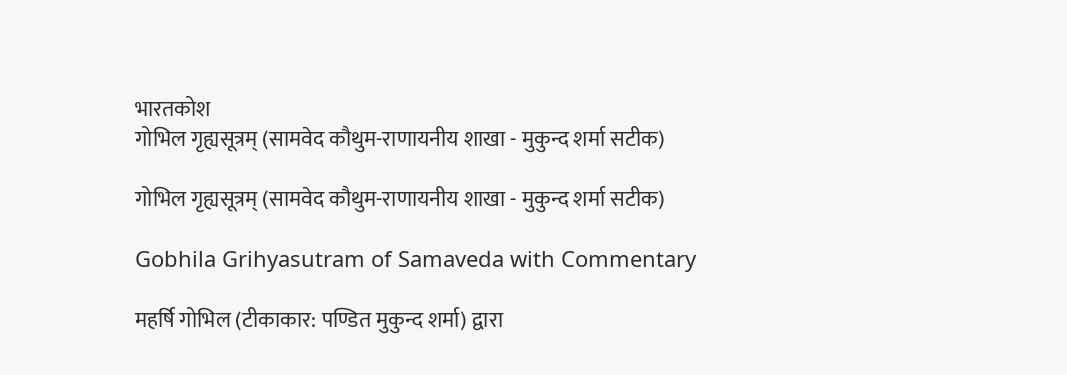भारतकोश
गोभिल गृह्यसूत्रम् (सामवेद कौथुम-राणायनीय शाखा - मुकुन्द शर्मा सटीक)

गोभिल गृह्यसूत्रम् (सामवेद कौथुम-राणायनीय शाखा - मुकुन्द शर्मा सटीक)

Gobhila Grihyasutram of Samaveda with Commentary

महर्षि गोभिल (टीकाकार: पण्डित मुकुन्द शर्मा) द्वारा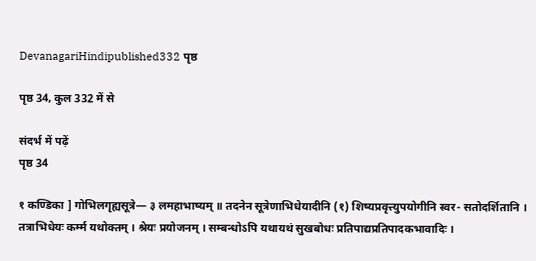DevanagariHindipublished332 पृष्ठ

पृष्ठ 34, कुल 332 में से

संदर्भ में पढ़ें
पृष्ठ 34

१ कण्डिका ] गोभिलगृह्यसूत्रे— ३ लमहाभाष्यम् ॥ तदनेन सूत्रेणाभिधेयादीनि (१) शिष्यप्रवृत्त्युपयोगीनि स्वर- सतोदर्शितानि । तत्राभिधेयः कर्म्म यथोक्तम् । श्रेयः प्रयोजनम् । सम्बन्धोऽपि यथायथं सुखबोधः प्रतिपाद्यप्रतिपादकभावादिः ।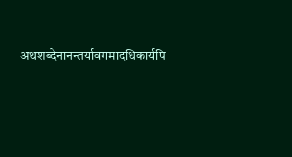अथशब्देनानन्तर्यावगमादधिकार्यपि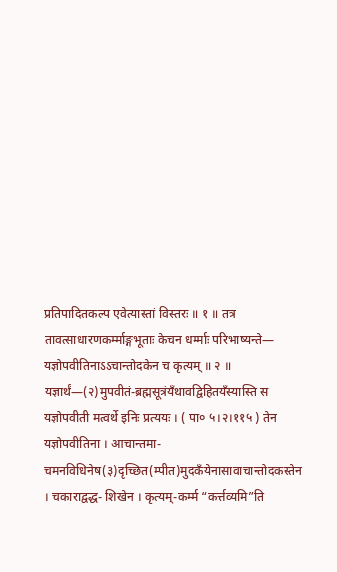प्रतिपादितकल्प एवेत्यास्तां विस्तरः ॥ १ ॥ तत्र तावत्साधारणकर्म्माङ्गभूताः केचन धर्म्माः परिभाष्यन्ते— यज्ञोपवीतिनाऽऽचान्तोदकेन च कृत्यम् ॥ २ ॥ यज्ञार्थं—(२)मुपवीतं-ब्रह्मसूत्रंयँथावद्विहितयँस्यास्ति स यज्ञोपवीती मत्वर्थे इनिः प्रत्ययः । ( पा० ५।२।११५ ) तेन यज्ञोपवीतिना । आचान्तमा- चमनविधिनेष(३)दृच्छित(म्पीत)मुदकँयेनासावाचान्तोदकस्तेन । चकाराद्वद्ध- शिखेन । कृत्यम्-कर्म्म “कर्त्तव्यमि”ति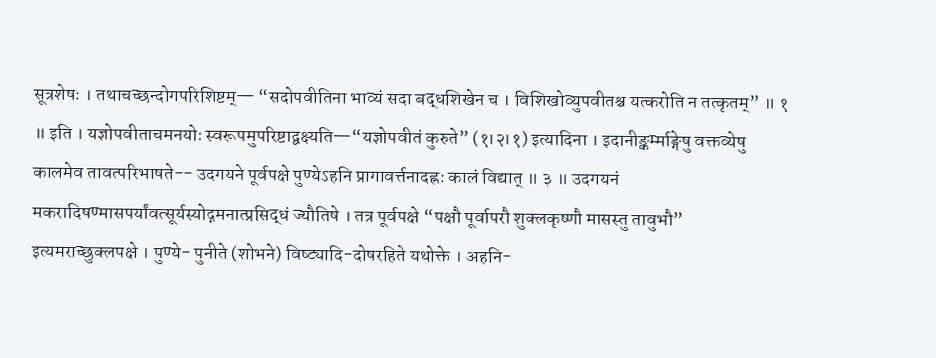सूत्रशेषः । तथाचच्छन्दोगपरिशिष्टम्— “सदोपवीतिना भाव्यं सदा बद्धशिखेन च । विशिखोव्युपवीतश्च यत्करोति न तत्कृतम्” ॥ १ ॥ इति । यज्ञोपवीताचमनयोः स्वरूपमुपरिष्टाद्वक्ष्यति—“यज्ञोपवीतं कुरुते” (१।२।१) इत्यादिना । इदानीङ्कर्म्माङ्गेषु वक्तव्येषु कालमेव तावत्परिभाषते-- उदगयने पूर्वपक्षे पुण्येऽहनि प्रागावर्त्तनादह्नः कालं विद्यात् ॥ ३ ॥ उदगयनं मकरादिषण्मासपर्यांवत्सूर्यस्योद्गमनात्प्रसिद्धं ज्यौतिषे । तत्र पूर्वपक्षे “पक्षौ पूर्वापरौ शुक्लकृष्णौ मासस्तु तावुभौ” इत्यमराच्छुक्लपक्षे । पुण्ये- पुनीते (शोभने) विष्ट्यादि-दोषरहिते यथोक्ते । अहनि-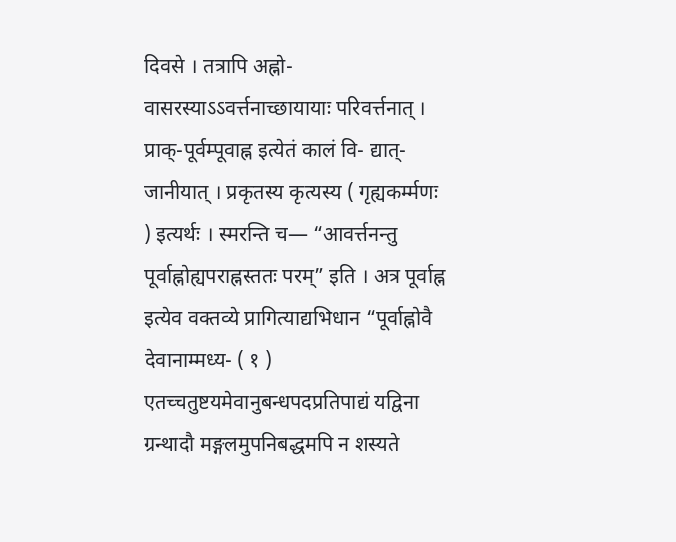दिवसे । तत्रापि अह्नो- वासरस्याऽऽवर्त्तनाच्छायायाः परिवर्त्तनात् । प्राक्-पूर्वम्पूवाह्न इत्येतं कालं वि- द्यात्-जानीयात् । प्रकृतस्य कृत्यस्य ( गृह्यकर्म्मणः ) इत्यर्थः । स्मरन्ति च— “आवर्त्तनन्तु पूर्वाह्नोह्यपराह्नस्ततः परम्” इति । अत्र पूर्वाह्न इत्येव वक्तव्ये प्रागित्याद्यभिधान “पूर्वाह्नोवै देवानाम्मध्य- ( १ ) एतच्चतुष्टयमेवानुबन्धपदप्रतिपाद्यं यद्विना ग्रन्थादौ मङ्गलमुपनिबद्धमपि न शस्यते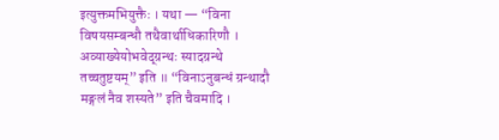इत्युक्तमभियुक्तैः । यथा — “विना विषयसम्बन्धौ तथैवार्थाधिकारिणौ । अव्याख्येयोभवेद्ग्रन्थः स्यादग्रन्थे तच्चतुष्टयम्” इति ॥ “विनाऽनुबन्धं ग्रन्थादौ मङ्गलं नैव शस्यते” इति चैवमादि ।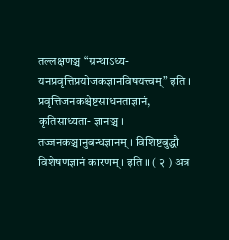तल्लक्षणञ्च “ग्रन्थाऽध्य- यनप्रवृत्तिप्रयोजकज्ञानविषयत्त्वम्” इति । प्रवृत्तिजनकश्चेष्टसाधनताज्ञानं, कृतिसाध्यता- ज्ञानञ्च । तज्जनकञ्चानुबन्धज्ञानम् । विशिष्टबुद्धौ विशेषणज्ञानं कारणम् । इति ॥ ( २ ) अत्र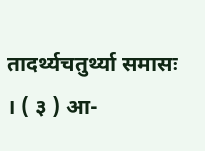तादर्थ्यचतुर्थ्या समासः । ( ३ ) आ-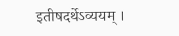इतीषदर्थेऽव्ययम् ।